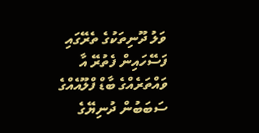ވަލު ދޫނިތަކުގެ ތެރޭގައި ފަސޭހައިން ފެތުރޭ އާ ވައްތަރެއްގެ ބާޑް ފްލޫއެއްގެ ސަބަބުން ދުނިޔޭގެ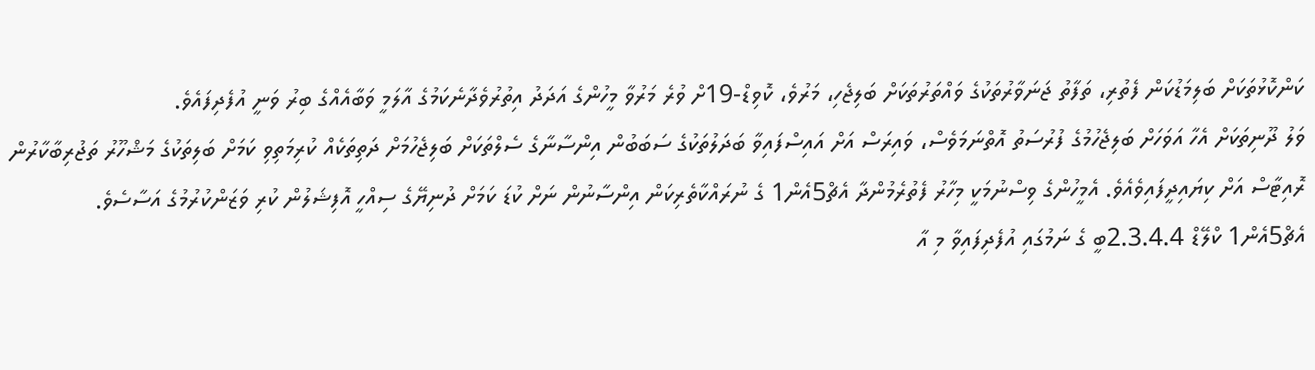ކަންކޮޅުތަކަށް ބަލިމަޑުކަން ފެތުރި، ތަފާތު ޖަނަވާރުތަކުގެ ވައްތަރުތަކަށް ބަލިޖެހި، މަރުވެ، ކޮވިޑް-19ށް ވުރެ މަރުވާ މީހުންގެ އަދަދު އިތުރުވެދާނެކަމުގެ އާލަމީ ވަބާއެއްގެ ބިރު ވަނީ އުފެދިފައެވެ.
ވަލު ދޫނިތަކަށް އެހާ އަވަހަށް ބަލިޖެހުމުގެ ފުރުސަތު އޮތްނަމަވެސް، ވައިރަސް އަށް އައިސްފައިވާ ބަދަލުތަކުގެ ސަބަބުން އިންސާނާގެ ސެލްތަކަށް ބަލިޖެހުމަށް ދަތިތަކެއް ކުރިމަތިވި ކަމަށް ބަލިތަކުގެ މަޝްހޫރު ތަޖުރިބާކާރުން ރޮއިޓާސް އަށް ކިޔައިދީފައިވެއެވެ. އެމީހުންގެ ވިސްނުމަކީ މިހާރު ފެތުރެމުންދާ އެޗް5އެން1 ގެ ނުރައްކާތެރިކަން އިންސާނުން ނަށް ކުޑަ ކަމަށް ދުނިޔޭގެ ސިއްހީ އޮފިޝަލުން ކުރި ވަޒަންކުރުމުގެ އަސާސެވެ.
އެޗް5އެން1 ކްލޭޑް 2.3.4.4ބީ ގެ ނަމުގައި އުފެދިފައިވާ މި އާ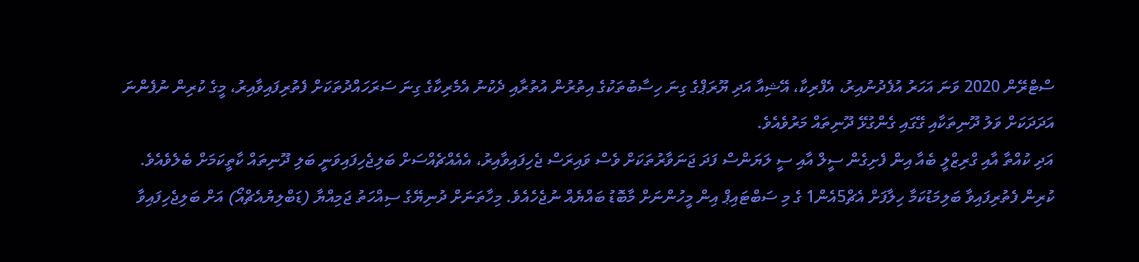ސްޓްރޭން 2020 ވަނަ އަހަރު އުފެދުނުއިރު، އެފްރިކާ، އޭޝިއާ އަދި ޔޫރަޕްގެ ގިނަ ހިސާބުތަކުގެ އިތުރުން އުތުރާއި ދެކުނު އެމެރިކާގެ ގިނަ ސަރަހައްދުތަކަށް ފެތުރިފައިވާއިރު، މީގެ ކުރިން ނުފެންނަ އަދަދަކަށް ވަލު ދޫނިތަކާއި ގޭގައި ގެންގުޅޭ ދޫނިތައް މަރުވެއެވެ.
އަދި ކުއްތާ އާއި ގްރިޒްލީ ބެއާ އިން ފެށިގެން ސީލް އާއި ސީ ލަޔަންސް ފަދަ ޖަނަވާރުތަކަށް ވެސް ވައިރަސް ޖެހިފައިވާއިރު، އެއެއްޗެއްސަށް ބަލިޖެހިފައިވަނީ ބަލި ދޫނިތައް ކާތީކަމަށް ބެލެވެއެވެ.
ކުރިން ފެތުރިފައިވާ ބަލިމަޑުކަމާ ހިލާފަށް އެޗް5އެން1 ގެ މި ސަބްޓައިޕް އިން މީހުންނަށް މާބޮޑު ބައްޔެއް ނުޖެހެއެވެ. މިހާތަނަށް ދުނިޔޭގެ ސިއްހަތު ޖަމިއްޔާ (ޑަބްލިޔުއެޗްއޯ) އަށް ބަލިޖެހިފައިވާ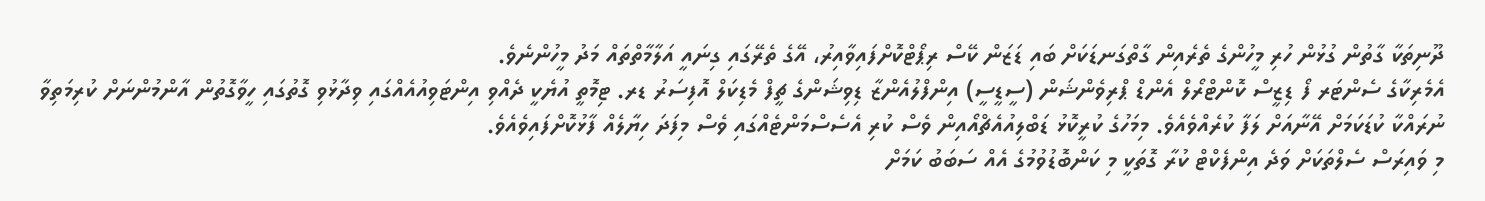ދޫނިތަކާ ގާތުން ގުޅުން ހުރި މީހުންގެ ތެރެއިން ގާތްގަނޑަކަށް ބައި ޑަޒަން ކޭސް ރިޕޯޓްކޮށްފައިވާއިރު، އޭގެ ތެރޭގައި ގިނައީ އަލާމާތްތައް މަދު މީހުންނެވެ.
އެމެރިކާގެ ސެންޓަރ ފޯ ޑިޒީސް ކޮންޓްރޯލް އެންޑް ޕްރިވެންޝަން (ސީޑީސީ) އިންފްލުއެންޒާ ޑިވިޝަންގެ ޗީފް މެޑިކަލް އޮފިސަރު ޑރ. ޓިމޮތީ އުޔެކީ ދެއްވި އިންޓަވިއުއެއްގައި ވިދާޅުވި ގޮތުގައި ހީވާގޮތުން އާންމުންނަށް ކުރިމަތިވާ ނުރައްކާ ކުޑަކަމަށް އޭނާއަށް ލަފާ ކުރެއްވެއެވެ. މިމަހުގެ ކުރީކޮޅު ޑަބްލިއުއެޗްއޯއިން ވެސް ކުރި އެސެސްމަންޓެއްގައި ވެސް މިފަދަ ހިޔާލެއް ފާޅުކޮށްފައިވެއެވެ.
މި ވައިރަސް ސެލްތަކަށް ވަދެ އިންފެކްޓް ކުރާ ގޮތަކީ މި ކަންބޮޑުވުމުގެ އެއް ސަބަބު ކަމަށް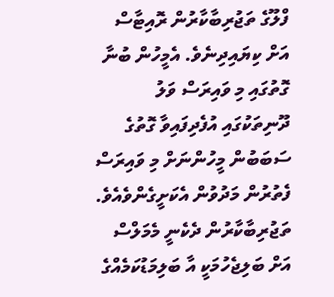ފްލޫގެ ތަޖުރިބާކާރުން ރޮއިޓާސް އަށް ކިޔައިދިނެވެ. އެމީހުން ބުނާ ގޮތުގައި މި ވައިރަސް ވަލު ދޫނިތަކުގައި އުފެދިފައިވާ ގޮތުގެ ސަބަބުން މީހުންނަށް މި ވައިރަސް ފެތުރުން މަދުވުން އެކަށީގެންވެއެވެ.
ތަޖުރިބާކާރުން ދެކެނީ މެމަލްސް އަށް ބަލިޖެހުމަކީ އާ ބަލިމަޑުކަމެއްގެ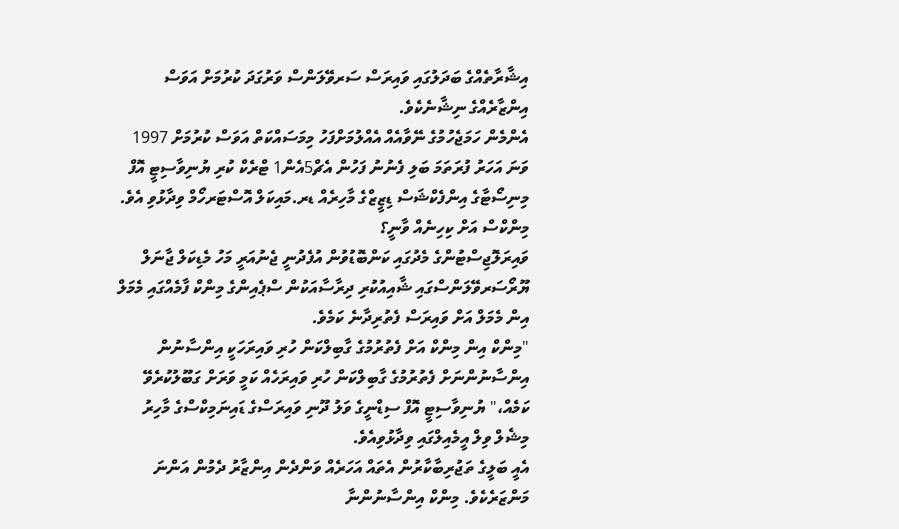އިޝާރާތެއްގެ ބަދަލުގައި ވައިރަސް ސަރވޭލަންސް ވަރުގަދަ ކުރުމަށް އަވަސް އިންޒާރެއްގެ ނިޝާނެކެވެ.
އެންމެން ހަމަޖެހުމުގެ ނޭވާއެއް އެއްލުމަށްފަހު މިމަސައްކަތް އަވަސް ކުރުމަށް 1997 ވަނަ އަހަރު ފުރަތަމަ ބަލި ފެނުނު ފަހުން އެޗް5އެން1 ޓްރެކް ކުރި ޔުނިވާސިޓީ އޮފް މިނިސޯޓާގެ އިންފެކްޝަސް ޑިޒީޒްގެ މާހިރެއް ޑރ.މައިކަލް އޮސްޓަރހޯމް ވިދާޅުވި އެވެ.
މިންކްސް އަށް ކިހިނެއް ވާނީ؟
ވައިރަލޮޖިސްޓުންގެ މެދުގައި ކަންބޮޑުވުން އުފެދުނީ ޖެނުއަރީ މަހު މެޑިކަލް ޖާނަލް ޔޫރޯސަރވޭލަންސްގައި ޝާއިއުކުރި ދިރާސާއަކުން ސްޕެއިންގެ މިންކް ފާމެއްގައި މެމަލް އިން މެމަލް އަށް ވައިރަސް ފެތުރިދާނެ ކަމެވެ.
"މިންކް އިން މިންކް އަށް ފެތުރުމުގެ ގާބިލްކަން ހުރި ވައިރަހަކީ އިންސާނުން އިންސާނުންނަށް ފެތުރުމުގެ ގާބިލްކަން ހުރި ވައިރަހެއް ކަމީ ވަރަށް ގަބޫލުކުރެވޭ ކަމެއް،" ޔުނިވާސިޓީ އޮފް ސިޑްނީގެ ވަލު ދޫނި ވައިރަސްގެ ޑައިނަމިކްސްގެ މާހިރު މިޝެލް ވިލް އީމެއިލްގައި ވިދާޅުވިއެވެ.
އެއީ ބަލީގެ ތަޖުރިބާކާރުން އެތައް އަހަރެއް ވަންދެން އިންޒާރު ދެމުން އަންނަ މަންޒަރެކެވެ. މިންކް އިންސާނުންނާ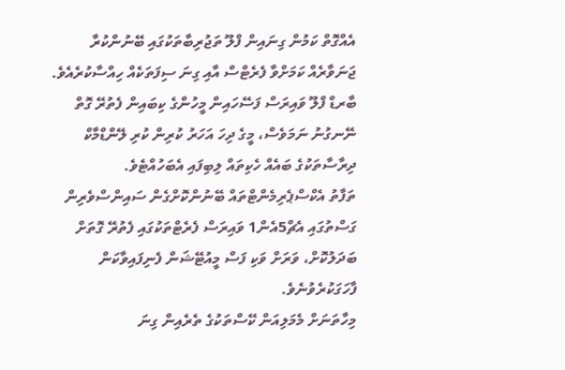އެއްގޮތް ކަމުން ގިނައިން ފްލޫ ތަޖުރިބާތަކުގައި ބޭނުންކުރާ ޖަނަވާރެއް ކަމަށްވާ ފެރެޓްސް އާއި ގިނަ ސިފަތަކެއް ހިއްސާކުރެއެވެ.
ބާރޑް ފްލޫ ވައިރަސް ފަސޭހައިން މީހުންގެ ކިބައިން ފެތުރޭ ގޮތް ނޭނގުނު ނަމަވެސް، މީގެ ދިހަ އަހަރު ކުރިން ކުރި ލޭންޑްމާކް ދިރާސާތަކުގެ ބައެއް ހެކިތައް ލިބިފައި އެބަހުއްޓެވެ.
ތަފާތު އެކްސްޕެރިމެންޓްތައް ބޭނުންކޮށްގެން ސައިންސްވެރިން ގަސްތުގައި އެޗް5އެން1 ވައިރަސް ފެރެޓްތަކުގައި ފެތުރޭ ގޮތަށް ބަދަލުކޮށް، ވަރަށް ވަކި ފަސް މީއުޓޭޝަން ފެނިފައިވާކަން ފާހަގަކުރެވުނެވެ.
މިހާތަނަށް މެމަލިއަން ކޭސްތަކުގެ ތެރެއިން ގިނަ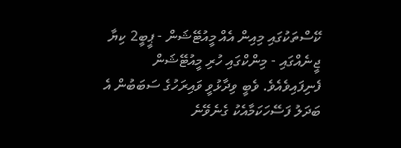ކޭސްތަކުގައި މިއިން އެއް މީއުޓޭޝަން - ޕީބީ2 ކިޔާ ޖީނެއްގައި - މިންކްގައި ހުރި މީއުޓޭޝަން ފެނިފައިވެއެވެ. ވެބީ ވިދާޅުވީ ވައިރަހުގެ ސަބަބުން އެ ބަދަލު ފަސޭހަކަމާއެކު ގެނެވޭނެ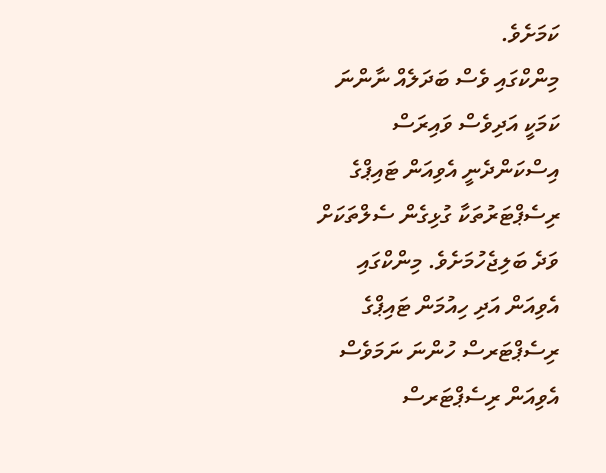ކަމަށެވެ.
މިންކްގައި ވެސް ބަދަލެއް ނާންނަ ކަމަކީ އަދިވެސް ވައިރަސް އިސްކަންދެނީ އެވިއަން ޓައިޕްގެ ރިސެޕްޓަރުތަކާ ގުޅިގެން ސެލްތަކަށް ވަދެ ބަލިޖެހުމަށެވެ. މިންކްގައި އެވިއަން އަދި ހިއުމަން ޓައިޕްގެ ރިސެޕްޓަރސް ހުންނަ ނަމަވެސް އެވިއަން ރިސެޕްޓަރސް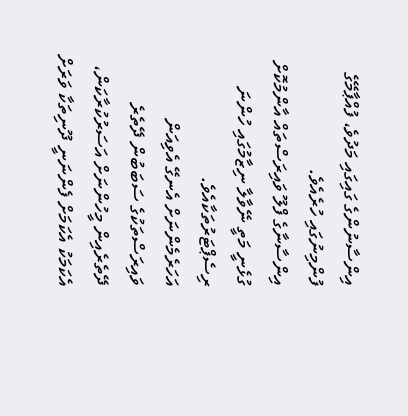އިންސާނުންގެ ގައިގައި މަދުވެ، ފުއްޕާމޭގެ ފުންމިނުގައި ހުރެއެވެ.
އިންސާނާގެ ފްލޫ ވައިރަސްތައް އާންމުކޮށް ގުޅެނީ މަތީ ނޭވާލާ ނިޒާމުގައި ހުންނަ ރިސެޕްޓަރުތަކާއެވެ.
އަހަރެމެންނަށް އެނގޭ އެވިއަން ވައިރަސްތަކުގެ ސަބަބުން ދޭތެރެ ދޭތެރެއިން މީހުންނަށް އަސަރުކުރާކަން، އެކަމަކު އެކަމަށް ފެންނަނީ ދޫނިތަކާ ވަރަށް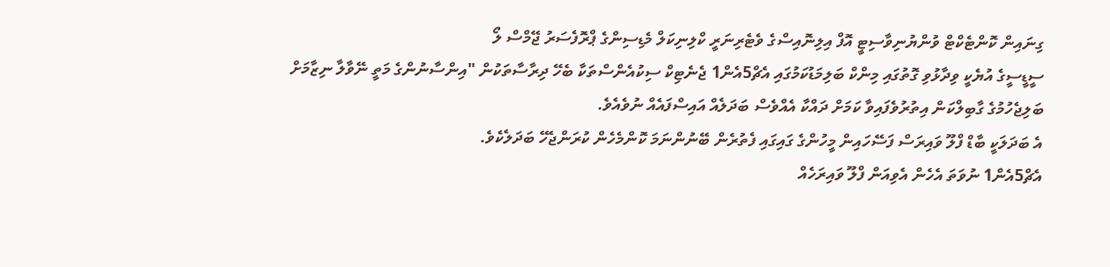ގިނައިން ކޮންޓެކްޓް ވުންޔުނިވާސިޓީ އޮފް އިލިނޮއިސްގެ ވެޓެރިނަރީ ކްލިނިކަލް މެޑިސިންގެ ޕްރޮފެސަރު ޖޭމްސް ލޯ
ސީޑީސީގެ އުޔެކީ ވިދާޅުވި ގޮތުގައި މިންކް ބަލިމަޑުކަމުގައި އެޗް5އެން1 ޖެނެޓިކް ސިކުއެންސްތަކާ ބެހޭ ދިރާސާތަކުން "އިންސާނުންގެ މަތީ ނޭވާލާ ނިޒާމަށް ބަލިޖެހުމުގެ ގާބިލްކަން އިތުރުވެފައިވާ ކަމަށް ދައްކާ އެއްވެސް ބަދަލެއް އައިސްފައެއް ނުވެއެވެ.
އެ ބަދަލަކީ ބާޑް ފްލޫ ވައިރަސް ފަސޭހައިން މީހުންގެ ގައިގައި ފެތުރެން ބޭނުންނަމަ ކޮންމެހެން ކުރަންޖެހޭ ބަދަލެކެވެ.
އެޗް5އެން1 ނުވަތަ އެހެން އެވިއަން ފްލޫ ވައިރަހެއް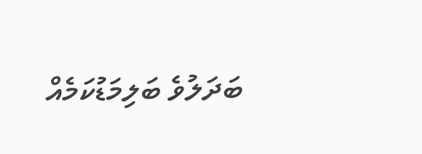ބަދަލުވެ ބަލިމަޑުކަމެއް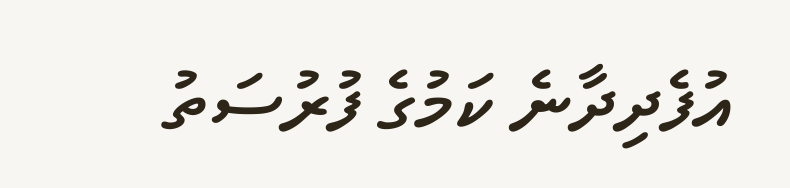އުފެދިދާނެ ކަމުގެ ފުރުސަތު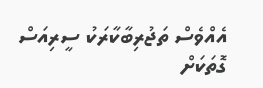އެއްވެސް ތަޖުރިބާކާރަކު ސީރިއަސް ގޮތަކަށް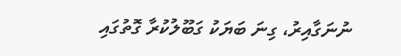ނުނަގާއިރު، ގިނަ ބަޔަކު ގަބޫލުކުރާ ގޮތުގައި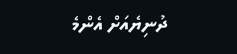ދުނިޔެއަށް އެންމެ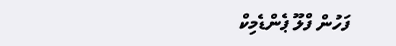ފަހުން ފްލޫ ޕެންޑެމިކް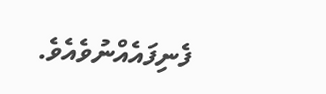ފެނިފައެއްނުވެއެވެ.